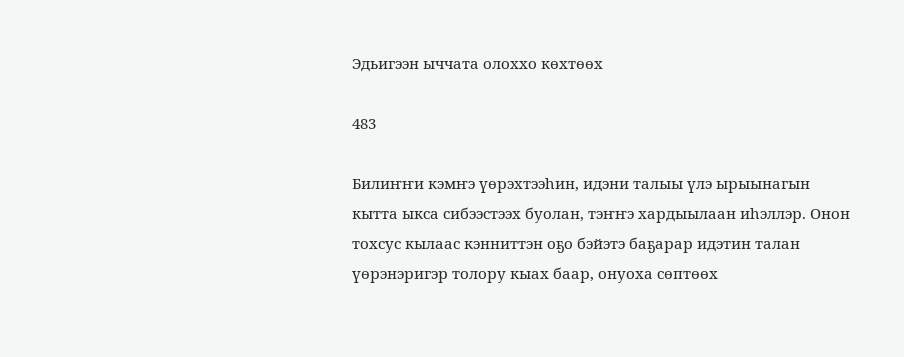Эдьигээн ыччата олоххо көхтөөх

483

Билиҥҥи кэмҥэ үөрэхтээһин, идэни талыы үлэ ырыынагын кытта ыкса сибээстээх буолан, тэҥҥэ хардыылаан иһэллэр. Онон тохсус кылаас кэнниттэн оҕо бэйэтэ баҕарар идэтин талан үөрэнэригэр толору кыах баар, онуоха сөптөөх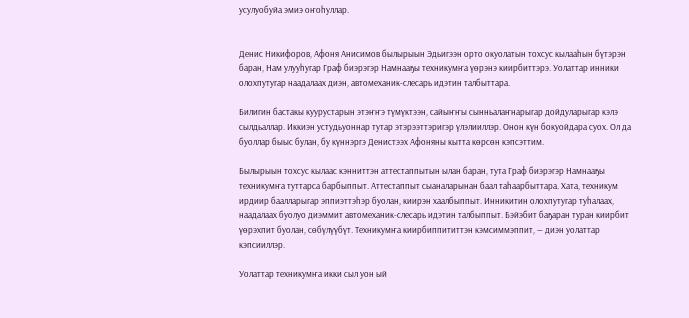усулуобуйа эмиэ оҥоһуллар.


Денис Никифоров, Афоня Анисимов былырыын Эдьигээн орто окуолатын тохсус кылааһын бүтэрэн баран, Нам улууһугар Граф биэрэгэр Намнааҕы техникумҥа үөрэнэ киирбиттэрэ. Уолаттар инники олохпутугар наадалаах диэн, автомеханик-слесарь идэтин талбыттара.

Билигин бастакы куурустарын этэҥҥэ түмүктээн, сайыҥҥы сынньалаҥнарыгар дойдуларыгар кэлэ сылдьаллар. Иккиэн устудьуоннар тутар этэрээттэригэр үлэлииллэр. Онон күн бокуойдара суох. Ол да буоллар быыс булан, бу күннэргэ Денистээх Афоняны кытта көрсөн кэпсэттим.

Былырыын тохсус кылаас кэнниттэн аттестаппытын ылан баран, тута Граф биэрэгэр Намнааҕы техникумҥа туттарса барбыппыт. Аттестаппыт сыаналарынан баал таһаарбыттара. Хата, техникум ирдиир баалларыгар эппиэттэһэр буолан, киирэн хаалбыппыт. Инникитин олохпутугар туһалаах, наадалаах буолуо диэммит автомеханик-слесарь идэтин талбыппыт. Бэйэбит баҕаран туран киирбит үөрэхпит буолан, сөбүлүүбүт. Техникумҥа киирбиппититтэн кэмсиммэппит, — диэн уолаттар кэпсииллэр.

Уолаттар техникумҥа икки сыл уон ый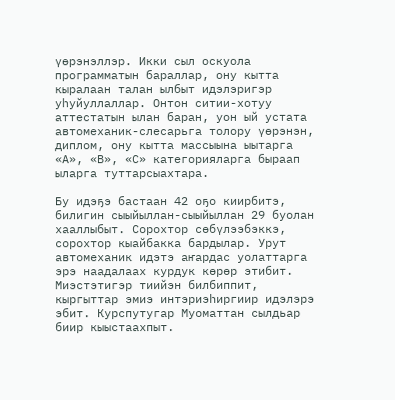үөрэнэллэр. Икки сыл оскуола программатын бараллар, ону кытта кыралаан талан ылбыт идэлэригэр уһуйуллаллар. Онтон ситии-хотуу аттестатын ылан баран, уон ый устата автомеханик-слесарьга толору үөрэнэн, диплом, ону кытта массыына ыытарга «А», «В», «С» категорияларга быраап ыларга туттарсыахтара.

Бу идэҕэ бастаан 42 оҕо киирбитэ, билигин сыыйыллан-сыыйыллан 29 буолан хааллыбыт. Сорохтор сөбүлээбэккэ, сорохтор кыайбакка бардылар. Урут автомеханик идэтэ аҥардас уолаттарга эрэ наадалаах курдук көрөр этибит. Миэстэтигэр тиийэн билбиппит, кыргыттар эмиэ интэриэһиргиир идэлэрэ эбит. Курспутугар Муоматтан сылдьар биир кыыстаахпыт.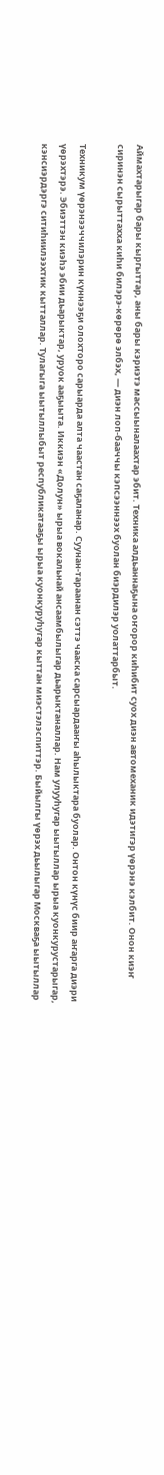Аймахтарыгар бары кыргыттар, аны бары кэриэтэ массыыналаахтар эбит. Техника алдьаннаҕына оҥорор киһибит суох диэн автомеханик идэтигэр үөрэнэ кэлбит. Онон киэҥ сиринэн сырыттахха киһи билэрэ-көрөрө элбэх, — диэн лоп-бааччы кэпсээннээх буолан биэрдилэр уолаттарбыт.

Техникум үөрэнээччилэрин күннээҕи олохторо сарыарда алта чаастан саҕаланар. Суунан-тараанан сэттэ чааска сарсыардааҥы аһылыктара буолар. Онтон күнүс биир аҥарга диэри үөрэхтэрэ. Эбиэттэн киэһэ эбии дьарыктар, уруок ааҕыыта. Иккиэн «Долун» ырыа вокальнай ансаамбылыгар дьарыктаналлар. Нам улууһугар ыытыллар ырыа куонкурустарыгар, кэнсиэрдэргэ ситиһиилээхтик кытталлар. Тулагыга ыытыллыбыт республикатааҕы ырыа куонкуруһугар кыттан миэстэлэспиттэр. Быйылгы үөрэх дьылыгар Москваҕа ыытыллар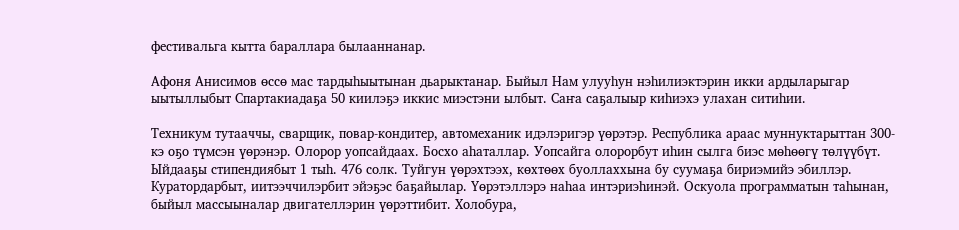фестивальга кытта бараллара былааннанар.

Афоня Анисимов өссө мас тардыһыытынан дьарыктанар. Быйыл Нам улууһун нэһилиэктэрин икки ардыларыгар ыытыллыбыт Спартакиадаҕа 50 киилэҕэ иккис миэстэни ылбыт. Саҥа саҕалыыр киһиэхэ улахан ситиһии.

Техникум тутааччы, сварщик, повар-кондитер, автомеханик идэлэригэр үөрэтэр. Республика араас муннуктарыттан 300-кэ оҕо түмсэн үөрэнэр. Олорор уопсайдаах. Босхо аһаталлар. Уопсайга олорорбут иһин сылга биэс мөһөөгү төлүүбүт. Ыйдааҕы стипендиябыт 1 тыһ. 476 солк. Туйгун үөрэхтээх, көхтөөх буоллаххына бу суумаҕа бириэмийэ эбиллэр. Куратордарбыт, иитээччилэрбит эйэҕэс баҕайылар. Үөрэтэллэрэ наһаа интэриэһинэй. Оскуола программатын таһынан, быйыл массыыналар двигателлэрин үөрэттибит. Холобура,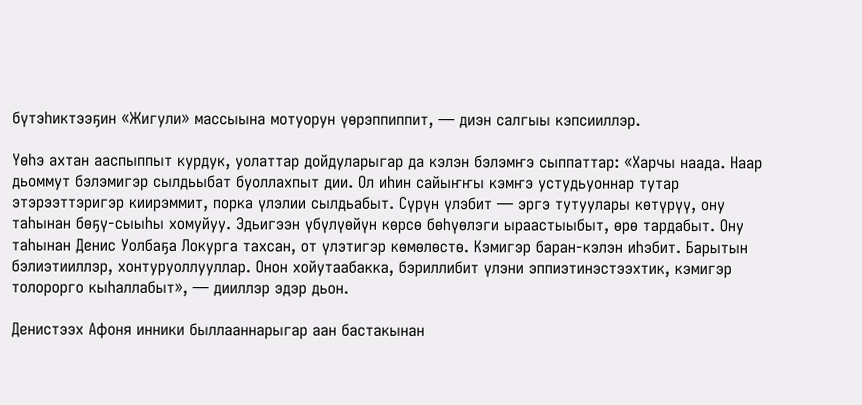бүтэһиктээҕин «Жигули» массыына мотуорун үөрэппиппит, — диэн салгыы кэпсииллэр.

Үөһэ ахтан ааспыппыт курдук, уолаттар дойдуларыгар да кэлэн бэлэмҥэ сыппаттар: «Харчы наада. Наар дьоммут бэлэмигэр сылдьыбат буоллахпыт дии. Ол иһин сайыҥҥы кэмҥэ устудьуоннар тутар этэрээттэригэр киирэммит, порка үлэлии сылдьабыт. Сүрүн үлэбит — эргэ тутуулары көтүрүү, ону таһынан бөҕү-сыыһы хомуйуу. Эдьигээн үбүлүөйүн көрсө бөһүөлэги ыраастыыбыт, өрө тардабыт. Ону таһынан Денис Уолбаҕа Локурга тахсан, от үлэтигэр көмөлөстө. Кэмигэр баран-кэлэн иһэбит. Барытын бэлиэтииллэр, хонтуруоллууллар. Онон хойутаабакка, бэриллибит үлэни эппиэтинэстээхтик, кэмигэр толорорго кыһаллабыт», — дииллэр эдэр дьон.

Денистээх Афоня инники быллааннарыгар аан бастакынан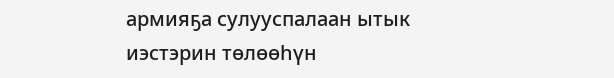армияҕа сулууспалаан ытык иэстэрин төлөөһүн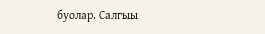буолар. Салгыы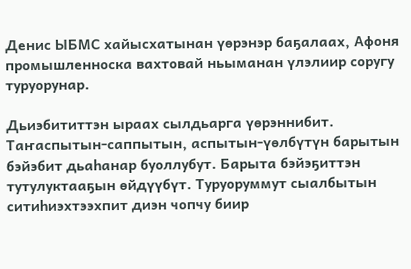Денис ЫБМС хайысхатынан үөрэнэр баҕалаах, Афоня промышленноска вахтовай ньыманан үлэлиир соругу туруорунар.

Дьиэбититтэн ыраах сылдьарга үөрэннибит. Таҥаспытын-саппытын, аспытын-үөлбүтүн барытын бэйэбит дьаһанар буоллубут. Барыта бэйэҕиттэн тутулуктааҕын өйдүүбүт. Туруоруммут сыалбытын ситиһиэхтээхпит диэн чопчу биир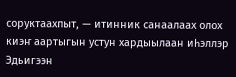соруктаахпыт, — итинник санаалаах олох киэҥ аартыгын устун хардыылаан иһэллэр Эдьигээн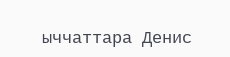ыччаттара Денис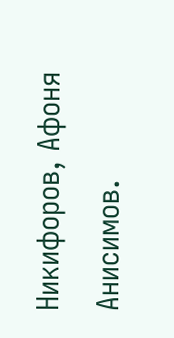Никифоров, Афоня Анисимов.